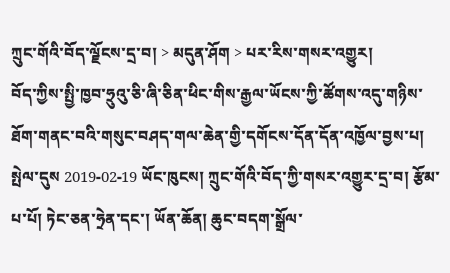ཀྲུང་གོའི་བོད་ལྗོངས་དྲ་བ། > མདུན་ཤོག > པར་རིས་གསར་འགྱུར།
བོད་ཀྱིས་སྤྱི་ཁྱབ་ཧྲུའུ་ཅི་ཞི་ཅིན་ཕིང་གིས་རྒྱལ་ཡོངས་ཀྱི་ཚོགས་འདུ་གཉིས་ཐོག་གནང་བའི་གསུང་བཤད་གལ་ཆེན་གྱི་དགོངས་དོན་དོན་འཁྱོལ་བྱས་པ།
སྤེལ་དུས 2019-02-19 ཡོང་ཁུངས། ཀྲུང་གོའི་བོད་ཀྱི་གསར་འགྱུར་དྲ་བ། རྩོམ་པ་པོ། ཏེང་ཅན་ཧྲེན་དང་། ཡོན་ཆོན། ཆུང་བདག་སྒྲོལ་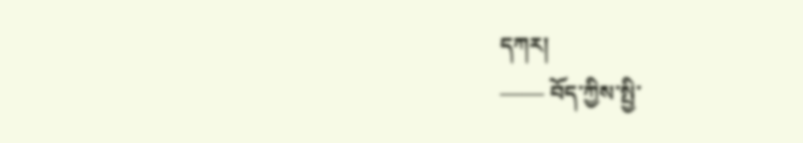དཀར།
—— བོད་ཀྱིས་སྤྱི་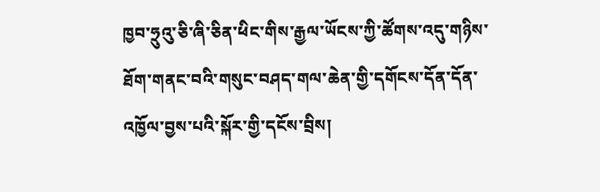ཁྱབ་ཧྲུའུ་ཅི་ཞི་ཅིན་ཕིང་གིས་རྒྱལ་ཡོངས་ཀྱི་ཚོགས་འདུ་གཉིས་ཐོག་གནང་བའི་གསུང་བཤད་གལ་ཆེན་གྱི་དགོངས་དོན་དོན་འཁྱོལ་བྱས་པའི་སྐོར་གྱི་དངོས་བྲིས།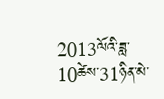2013ལོའི་ཟླ་10ཚེས་31ཉིན་མེ་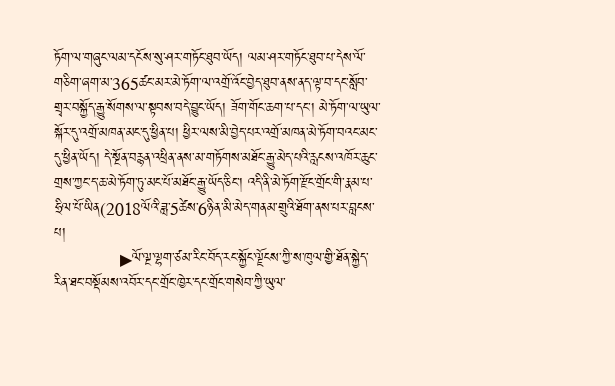ཏོག་ལ་གཞུང་ལམ་དངོས་སུ་ཤར་གཏོང་ཐུབ་ཡོད། ལམ་ཤར་གཏོང་ཐུབ་པ་དེས་ལོ་གཅིག་ཞག་མ་365ཚང་མར་མེ་ཏོག་ལ་འགྲོ་འོང་བྱེད་ཐུབ་ནས་ནད་ལྟ་བ་དང་སློབ་གྲྭར་བསྐྱོད་རྒྱུ་སོགས་ལ་སྟབས་བདེ་བྱུང་ཡོད། ཟོག་གོང་ཆག་པ་དང་། མེ་ཏོག་ལ་ཡུལ་སྐོར་དུ་འགྲོ་མཁན་མང་དུ་ཕྱིན་པ། ཕྱིར་ལས་མི་བྱེད་པར་འགྲོ་མཁན་མེ་ཏོག་བའང་མང་དུ་ཕྱིན་ཡོད། དེ་སྔོན་བརྙན་འཕྲིན་ནས་མ་གཏོགས་མཐོང་རྒྱུ་མེད་པའི་རླངས་འཁོར་ཆུང་གྲས་ཀྱང་ད་ཆ་མེ་ཏོག་ཏུ་མང་པོ་མཐོང་རྒྱུ་ཡོད་ཅིང་། འདི་ནི་མེ་ཏོག་རྫོང་གྲོང་གི་རྣམ་པ་ཧྲིལ་པོ་ཡིན(2018ལོའི་ཟླ་5ཚེས་6ཉིན་མི་མེད་གནམ་གྲུའི་ཐོག་ནས་པར་བླངས་པ།
              ▶ལོ་ལྔ་ལྷག་ཙམ་རིང་བོད་རང་སྐྱོང་ལྗོངས་ཀྱི་ས་ཁུལ་གྱི་ཐོན་སྐྱེད་རིན་ཐང་བསྡོམས་འབོར་དང་གྲོང་ཁྱེར་དང་གྲོང་གསེབ་ཀྱི་ཡུལ་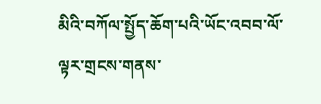མིའི་བཀོལ་སྤྱོད་ཆོག་པའི་ཡོང་འབབ་ལོ་ལྟར་གྲངས་གནས་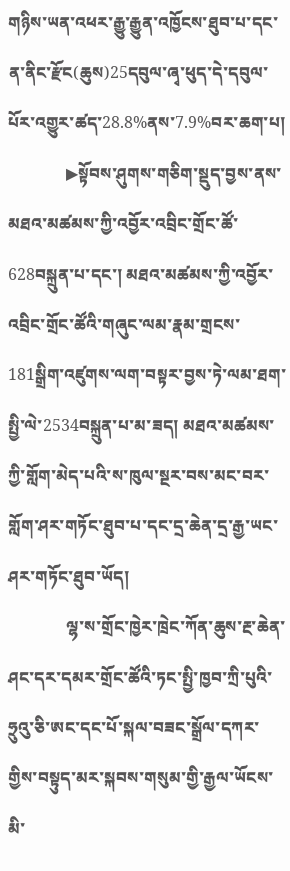གཉིས་ཡན་འཕར་རྒྱུ་རྒྱུན་འཁྱོངས་ཐུབ་པ་དང་ན་ནིང་རྫོང(ཆུས)25དབུལ་ཞྭ་ཕུད་དེ་དབུལ་པོར་འགྱུར་ཚད་28.8%ནས་7.9%བར་ཆག་པ།
              ▶སྟོབས་ཤུགས་གཅིག་སྡུད་བྱས་ནས་མཐའ་མཚམས་ཀྱི་འབྱོར་འབྲིང་གྲོང་ཚོ་628བསྐྲུན་པ་དང་། མཐའ་མཚམས་ཀྱི་འབྱོར་འབྲིང་གྲོང་ཚོའི་གཞུང་ལམ་རྣམ་གྲངས་181སྒྲིག་འཛུགས་ལག་བསྟར་བྱས་ཏེ་ལམ་ཐག་སྤྱི་ལེ་2534བསྐྲུན་པ་མ་ཟད། མཐའ་མཚམས་ཀྱི་གློག་མེད་པའི་ས་ཁུལ་སྔར་བས་མང་བར་གློག་ཤར་གཏོང་ཐུབ་པ་དང་དྲ་ཆེན་དྲ་རྒྱ་ཡང་ཤར་གཏོང་ཐུབ་ཡོད།
              ལྷ་ས་གྲོང་ཁྱེར་ཁྲེང་ཀོན་ཆུས་རྔ་ཆེན་ཤང་དར་དམར་གྲོང་ཚོའི་ཏང་སྤྱི་ཁྱབ་ཀྲི་པུའི་ཧྲུའུ་ཅི་ཨང་དང་པོ་སྐལ་བཟང་སྒྲོལ་དཀར་གྱིས་བསྟུད་མར་སྐབས་གསུམ་གྱི་རྒྱལ་ཡོངས་མི་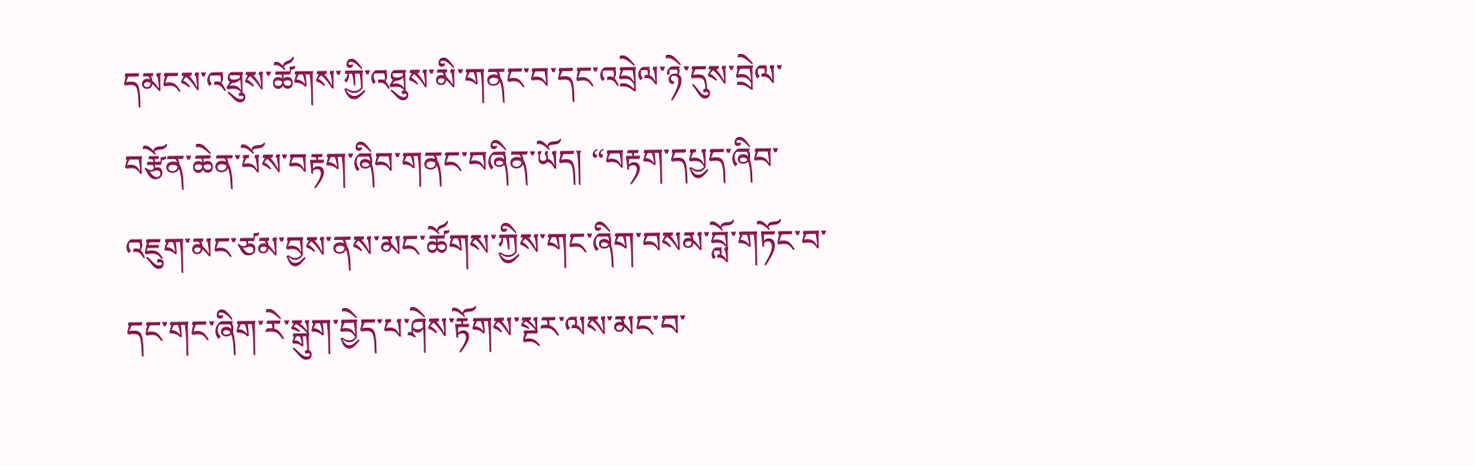དམངས་འཐུས་ཚོགས་ཀྱི་འཐུས་མི་གནང་བ་དང་འབྲེལ་ཉེ་དུས་བྲེལ་བརྩོན་ཆེན་པོས་བརྟག་ཞིབ་གནང་བཞིན་ཡོད། “བརྟག་དཔྱད་ཞིབ་འཇུག་མང་ཙམ་བྱས་ནས་མང་ཚོགས་ཀྱིས་གང་ཞིག་བསམ་བློ་གཏོང་བ་དང་གང་ཞིག་རེ་སྒུག་བྱེད་པ་ཤེས་རྟོགས་སྔར་ལས་མང་བ་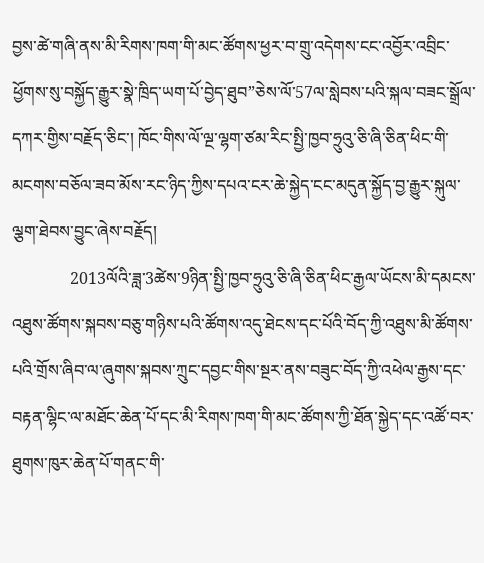བྱས་ཚེ་གཞི་ནས་མི་རིགས་ཁག་གི་མང་ཚོགས་ཕྱར་བ་གྲུ་འདེགས་ངང་འབྱོར་འབྲིང་ཕྱོགས་སུ་བསྐྱོད་རྒྱུར་སྣེ་ཁྲིད་ཡག་པོ་བྱེད་ཐུབ”ཅེས་ལོ་57ལ་སླེབས་པའི་སྐལ་བཟང་སྒྲོལ་དཀར་གྱིས་བརྗོད་ཅིང་། ཁོང་གིས་ལོ་ལྔ་ལྷག་ཙམ་རིང་སྤྱི་ཁྱབ་ཧྲུའུ་ཅི་ཞི་ཅིན་ཕིང་གི་མངགས་བཅོལ་ཟབ་མོས་རང་ཉིད་ཀྱིས་དཔའ་ངར་ཆེ་སྐྱེད་ངང་མདུན་སྐྱོད་བྱ་རྒྱུར་སྐུལ་ལྕག་ཐེབས་བྱུང་ཞེས་བརྗོད།
              2013ལོའི་ཟླ་3ཚེས་9ཉིན་སྤྱི་ཁྱབ་ཧྲུའུ་ཅི་ཞི་ཅིན་ཕིང་རྒྱལ་ཡོངས་མི་དམངས་འཐུས་ཚོགས་སྐབས་བཅུ་གཉིས་པའི་ཚོགས་འདུ་ཐེངས་དང་པོའི་བོད་ཀྱི་འཐུས་མི་ཚོགས་པའི་གྲོས་ཞིབ་ལ་ཞུགས་སྐབས་ཀྲུང་དབྱང་གིས་སྔར་ནས་བཟུང་བོད་ཀྱི་འཕེལ་རྒྱས་དང་བརྟན་ལྷིང་ལ་མཐོང་ཆེན་པོ་དང་མི་རིགས་ཁག་གི་མང་ཚོགས་ཀྱི་ཐོན་སྐྱེད་དང་འཚོ་བར་ཐུགས་ཁུར་ཆེན་པོ་གནང་གི་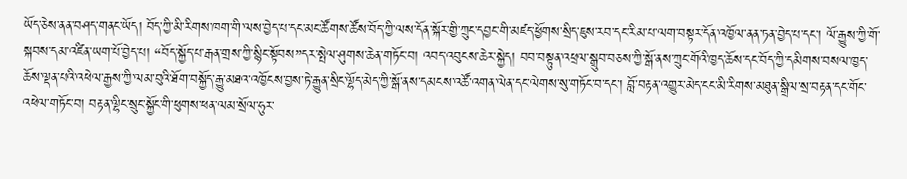ཡོད་ཅེས་ནན་བཤད་གནང་ཡོད། བོད་ཀྱི་མི་རིགས་ཁག་གི་ལས་བྱེད་པ་དང་མང་ཚོགས་ཚོས་བོད་ཀྱི་ལས་དོན་སྐོར་གྱི་ཀྲུང་དབྱང་གི་མཛད་ཕྱོགས་སྲིད་ཇུས་རབ་དང་རིམ་པ་ལག་བསྟར་དོན་འཁྱོལ་ནན་ཏན་བྱེད་པ་དང་། ལོ་རྒྱུས་ཀྱི་གོ་སྐབས་དམ་འཛིན་ཡག་པོ་བྱེད་པ། “བོད་སྐྱོད་པ་རྒན་གྲས་ཀྱི་སྙིང་སྟོབས”དར་སྤེལ་ཤུགས་ཆེན་གཏོང་བ། འབད་འབུངས་ཆེར་སྐྱེད། བབ་བསྟུན་འཕྲལ་སྒྲུབ་བཅས་ཀྱི་སྒོ་ནས་ཀྲུང་གོའི་ཁྱད་ཆོས་དང་བོད་ཀྱི་དམིགས་བསལ་ཁྱད་ཆོས་ལྡན་པའི་འཕེལ་རྒྱས་ཀྱི་ལམ་བུའི་ཐོག་བསྐྱོད་རྒྱུ་མཐའ་འཁྱོངས་བྱས་ཏེ་རྒྱུན་སྲིང་ལྷོད་མེད་ཀྱི་སྒོ་ནས་དམངས་འཚོ་འགན་ལེན་དང་ལེགས་སུ་གཏོང་བ་དང་། བློ་བརྟན་འགྱུར་མེད་ངང་མི་རིགས་མཐུན་སྒྲིལ་སྲ་བརྟན་དང་གོང་འཕེལ་གཏོང་བ། བརྟན་ལྷིང་སྲུང་སྐྱོང་གི་ཕུགས་ཕན་ལམ་སྲོལ་ཧུར་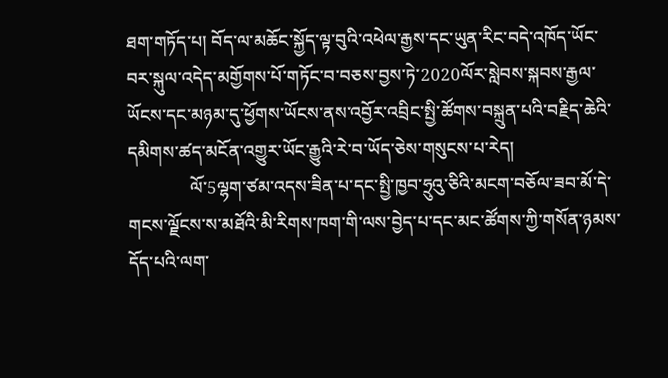ཐག་གཏོད་པ། བོད་ལ་མཆོང་སྐྱོད་ལྟ་བུའི་འཕེལ་རྒྱས་དང་ཡུན་རིང་བདེ་འཁོད་ཡོང་བར་སྐུལ་འདེད་མགྱོགས་པོ་གཏོང་བ་བཅས་བྱས་ཏེ་2020ལོར་སླེབས་སྐབས་རྒྱལ་ཡོངས་དང་མཉམ་དུ་ཕྱོགས་ཡོངས་ནས་འབྱོར་འབྲིང་སྤྱི་ཚོགས་བསྐྲུན་པའི་བརྗིད་ཆེའི་དམིགས་ཚད་མངོན་འགྱུར་ཡོང་རྒྱུའི་རེ་བ་ཡོད་ཅེས་གསུངས་པ་རེད།
              ལོ་5ལྷག་ཙམ་འདས་ཟིན་པ་དང་སྤྱི་ཁྱབ་ཧྲུའུ་ཅིའི་མངག་བཅོལ་ཟབ་མོ་དེ་གངས་ལྗོངས་ས་མཐོའི་མི་རིགས་ཁག་གི་ལས་བྱེད་པ་དང་མང་ཚོགས་ཀྱི་གསོན་ཉམས་དོད་པའི་ལག་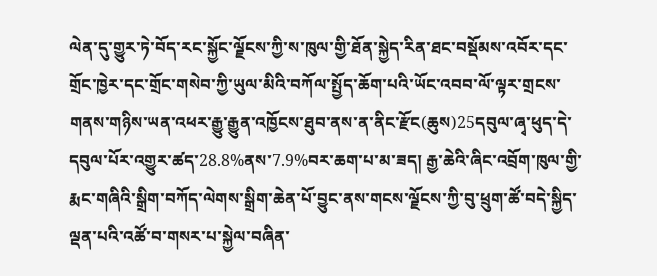ལེན་དུ་གྱུར་ཏེ་བོད་རང་སྐྱོང་ལྗོངས་ཀྱི་ས་ཁུལ་གྱི་ཐོན་སྐྱེད་རིན་ཐང་བསྡོམས་འབོར་དང་གྲོང་ཁྱེར་དང་གྲོང་གསེབ་ཀྱི་ཡུལ་མིའི་བཀོལ་སྤྱོད་ཆོག་པའི་ཡོང་འབབ་ལོ་ལྟར་གྲངས་གནས་གཉིས་ཡན་འཕར་རྒྱུ་རྒྱུན་འཁྱོངས་ཐུབ་ནས་ན་ནིང་རྫོང(ཆུས)25དབུལ་ཞྭ་ཕུད་དེ་དབུལ་པོར་འགྱུར་ཚད་28.8%ནས་7.9%བར་ཆག་པ་མ་ཟད། རྒྱ་ཆེའི་ཞིང་འབྲོག་ཁུལ་གྱི་རྨང་གཞིའི་སྒྲིག་བཀོད་ལེགས་སྒྲིག་ཆེན་པོ་བྱུང་ནས་གངས་ལྗོངས་ཀྱི་བུ་ཕྲུག་ཚོ་བདེ་སྐྱིད་ལྡན་པའི་འཚོ་བ་གསར་པ་སྐྱེལ་བཞིན་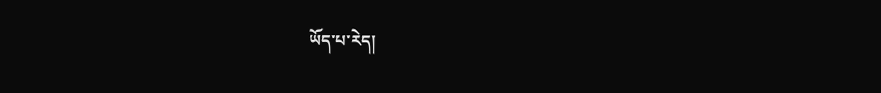ཡོད་པ་རེད།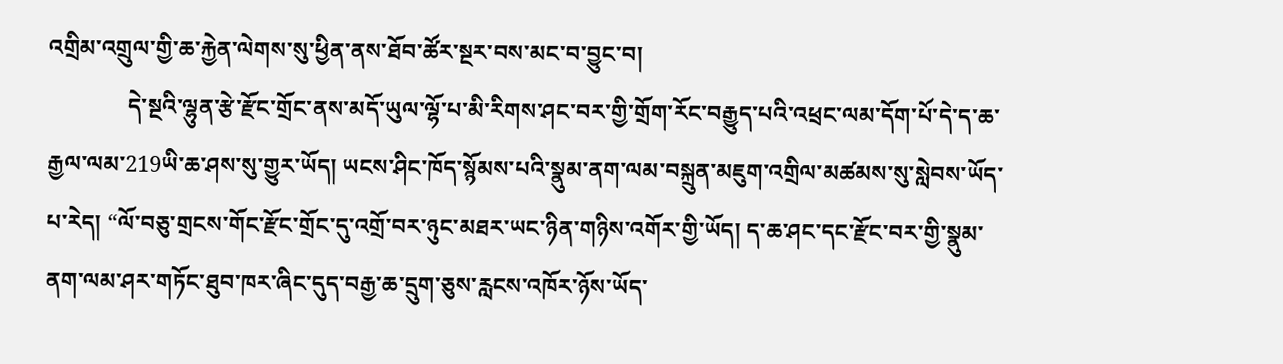འགྲིམ་འགྲུལ་གྱི་ཆ་རྐྱེན་ལེགས་སུ་ཕྱིན་ནས་ཐོབ་ཚོར་སྔར་བས་མང་བ་བྱུང་བ།
              དེ་སྔའི་ལྷུན་རྩེ་རྫོང་གྲོང་ནས་མདོ་ཡུལ་ལྷོ་པ་མི་རིགས་ཤང་བར་གྱི་གྲོག་རོང་བརྒྱུད་པའི་འཕྲང་ལམ་དོག་པོ་དེ་ད་ཆ་རྒྱལ་ལམ་219ཡི་ཆ་ཤས་སུ་གྱུར་ཡོད། ཡངས་ཤིང་ཁོད་སྙོམས་པའི་སྣུམ་ནག་ལམ་བསྐྲུན་མཇུག་འགྲིལ་མཚམས་སུ་སླེབས་ཡོད་པ་རེད། “ལོ་བཅུ་གྲངས་གོང་རྫོང་གྲོང་དུ་འགྲོ་བར་ཉུང་མཐར་ཡང་ཉིན་གཉིས་འགོར་གྱི་ཡོད། ད་ཆ་ཤང་དང་རྫོང་བར་གྱི་སྣུམ་ནག་ལམ་ཤར་གཏོང་ཐུབ་ཁར་ཞིང་དུད་བརྒྱ་ཆ་དྲུག་ཅུས་རླངས་འཁོར་ཉོས་ཡོད་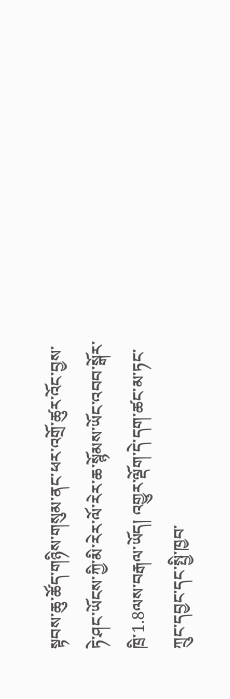སྟབས་ཆུ་ཚོད་གཉིས་གསུམ་ནང་ཕར་འགྲོ་ཚུར་འོང་བྱས་ཏེ་ཤང་ཡོངས་ཀྱི་མི་རེར་ལོ་རེར་ཆ་སྙོམས་ཡོང་འབབ་སྒོར་ཁྲི་1.8ལས་བརྒལ་ཡོད། འགྱུར་ལྡོག་དེ་དག་ཚང་མ་ཏང་ཀྲུང་དབྱང་དང་སྤྱི་ཁྱབ་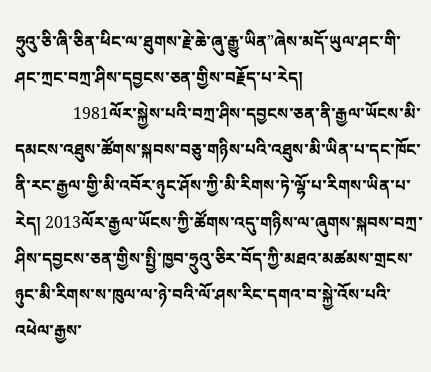ཧྲུའུ་ཅི་ཞི་ཅིན་ཕིང་ལ་ཐུགས་རྗེ་ཆེ་ཞུ་རྒྱུ་ཡིན”ཞེས་མདོ་ཡུལ་ཤང་གི་ཤང་ཀྲང་བཀྲ་ཤིས་དབྱངས་ཅན་གྱིས་བརྗོད་པ་རེད།
              1981ལོར་སྐྱེས་པའི་བཀྲ་ཤིས་དབྱངས་ཅན་ནི་རྒྱལ་ཡོངས་མི་དམངས་འཐུས་ཚོགས་སྐབས་བཅུ་གཉིས་པའི་འཐུས་མི་ཡིན་པ་དང་ཁོང་ནི་རང་རྒྱལ་གྱི་མི་འབོར་ཉུང་ཤོས་ཀྱི་མི་རིགས་ཏེ་ལྷོ་པ་རིགས་ཡིན་པ་རེད། 2013ལོར་རྒྱལ་ཡོངས་ཀྱི་ཚོགས་འདུ་གཉིས་ལ་ཞུགས་སྐབས་བཀྲ་ཤིས་དབྱངས་ཅན་གྱིས་སྤྱི་ཁྱབ་ཧྲུའུ་ཅིར་བོད་ཀྱི་མཐའ་མཚམས་གྲངས་ཉུང་མི་རིགས་ས་ཁུལ་ལ་ཉེ་བའི་ལོ་ཤས་རིང་དགའ་བ་སྐྱེ་འོས་པའི་འཕེལ་རྒྱས་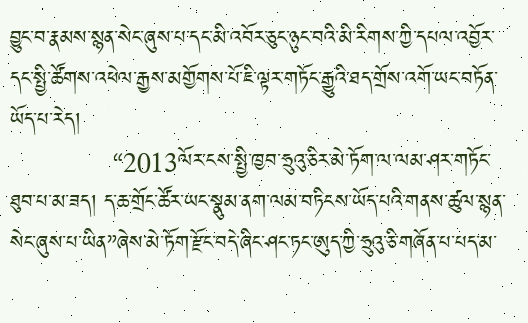བྱུང་བ་རྣམས་སྙན་སེང་ཞུས་པ་དང་མི་འབོར་ཅུང་ཉུང་བའི་མི་རིགས་ཀྱི་དཔལ་འབྱོར་དང་སྤྱི་ཚོགས་འཕེལ་རྒྱས་མགྱོགས་པོ་ཇི་ལྟར་གཏོང་རྒྱུའི་ཐད་གྲོས་འགོ་ཡང་བཏོན་ཡོད་པ་རེད།
              “2013ལོར་ངས་སྤྱི་ཁྱབ་ཧྲུའུ་ཅིར་མེ་ཏོག་ལ་ལམ་ཤར་གཏོང་ཐུབ་པ་མ་ཟད། ད་ཆ་གྲོང་ཚོར་ཡང་སྣུམ་ནག་ལམ་བཏིངས་ཡོད་པའི་གནས་ཚུལ་སྙན་སེང་ཞུས་པ་ཡིན”ཞེས་མེ་ཏོག་རྫོང་བདེ་ཞིང་ཤང་ཏང་ཨུད་ཀྱི་ཧྲུའུ་ཅི་གཞོན་པ་པད་མ་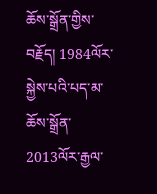ཆོས་སྒྲོན་གྱིས་བརྗོད། 1984ལོར་སྐྱེས་པའི་པད་མ་ཆོས་སྒྲོན་2013ལོར་རྒྱལ་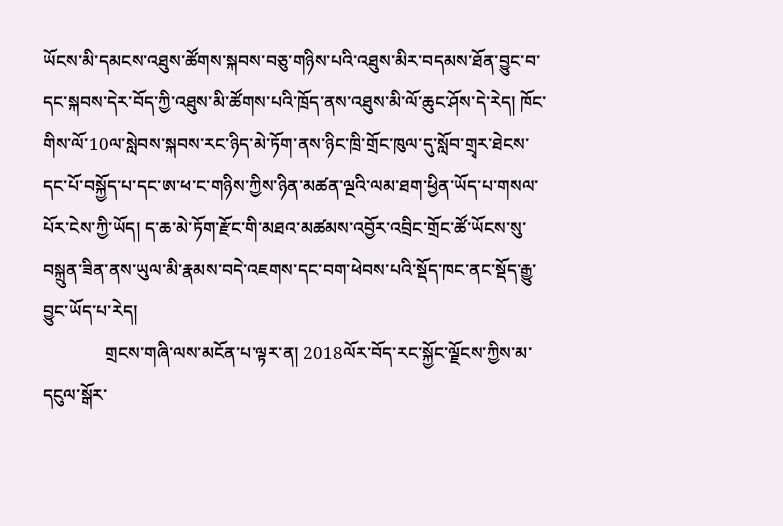ཡོངས་མི་དམངས་འཐུས་ཚོགས་སྐབས་བཅུ་གཉིས་པའི་འཐུས་མིར་བདམས་ཐོན་བྱུང་བ་དང་སྐབས་དེར་བོད་ཀྱི་འཐུས་མི་ཚོགས་པའི་ཁྲོད་ནས་འཐུས་མི་ལོ་ཆུང་ཤོས་དེ་རེད། ཁོང་གིས་ལོ་10ལ་སླེབས་སྐབས་རང་ཉིད་མེ་ཏོག་ནས་ཉིང་ཁྲི་གྲོང་ཁུལ་དུ་སློབ་གྲྭར་ཐེངས་དང་པོ་བསྐྱོད་པ་དང་ཨ་ཕ་ང་གཉིས་ཀྱིས་ཉིན་མཚན་ལྔའི་ལམ་ཐག་ཕྱིན་ཡོད་པ་གསལ་པོར་ངེས་ཀྱི་ཡོད། ད་ཆ་མེ་ཏོག་རྫོང་གི་མཐའ་མཚམས་འབྱོར་འབྲིང་གྲོང་ཚོ་ཡོངས་སུ་བསྐྲུན་ཟིན་ནས་ཡུལ་མི་རྣམས་བདེ་འཇགས་དང་བག་ཕེབས་པའི་སྡོད་ཁང་ནང་སྡོད་རྒྱུ་བྱུང་ཡོད་པ་རེད།
              གྲངས་གཞི་ལས་མངོན་པ་ལྟར་ན། 2018ལོར་བོད་རང་སྐྱོང་ལྗོངས་ཀྱིས་མ་དངུལ་སྒོར་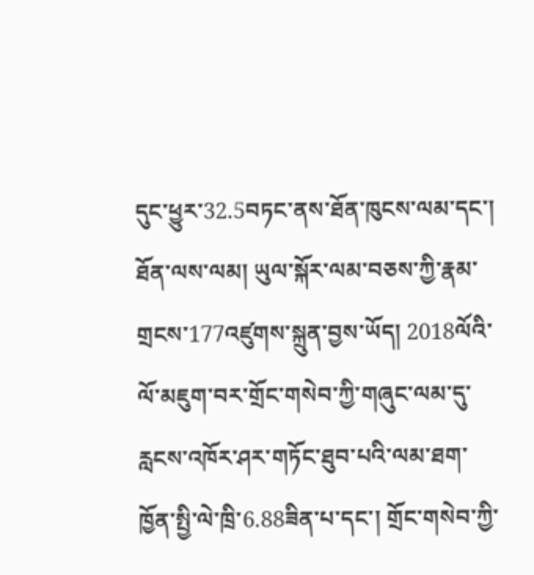དུང་ཕྱུར་32.5བཏང་ནས་ཐོན་ཁུངས་ལམ་དང་། ཐོན་ལས་ལམ། ཡུལ་སྐོར་ལམ་བཅས་ཀྱི་རྣམ་གྲངས་177འཛུགས་སྐྲུན་བྱས་ཡོད། 2018ལོའི་ལོ་མཇུག་བར་གྲོང་གསེབ་ཀྱི་གཞུང་ལམ་དུ་རླངས་འཁོར་ཤར་གཏོང་ཐུབ་པའི་ལམ་ཐག་ཁྱོན་སྤྱི་ལེ་ཁྲི་6.88ཟིན་པ་དང་། གྲོང་གསེབ་ཀྱི་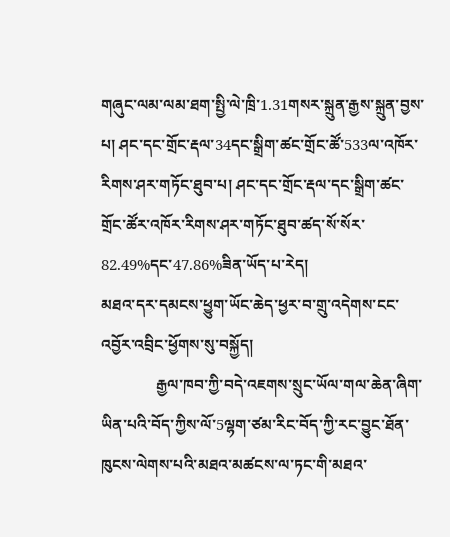གཞུང་ལམ་ལམ་ཐག་སྤྱི་ལེ་ཁྲི་1.31གསར་སྐྲུན་རྒྱས་སྐྲུན་བྱས་པ། ཤང་དང་གྲོང་རྡལ་34དང་སྒྲིག་ཚང་གྲོང་ཚོ་533ལ་འཁོར་རིགས་ཤར་གཏོང་ཐུབ་པ། ཤང་དང་གྲོང་རྡལ་དང་སྒྲིག་ཚང་གྲོང་ཚོར་འཁོར་རིགས་ཤར་གཏོང་ཐུབ་ཚད་སོ་སོར་82.49%དང་47.86%ཟིན་ཡོད་པ་རེད།
མཐའ་དར་དམངས་ཕྱུག་ཡོང་ཆེད་ཕྱར་བ་གྲུ་འདེགས་ངང་འབྱོར་འབྲིང་ཕྱོགས་སུ་བསྐྱོད།
              རྒྱལ་ཁབ་ཀྱི་བདེ་འཇགས་སྲུང་ཡོལ་གལ་ཆེན་ཞིག་ཡིན་པའི་བོད་ཀྱིས་ལོ་5ལྷག་ཙམ་རིང་བོད་ཀྱི་རང་བྱུང་ཐོན་ཁུངས་ལེགས་པའི་མཐའ་མཚངས་ལ་ཏང་གི་མཐའ་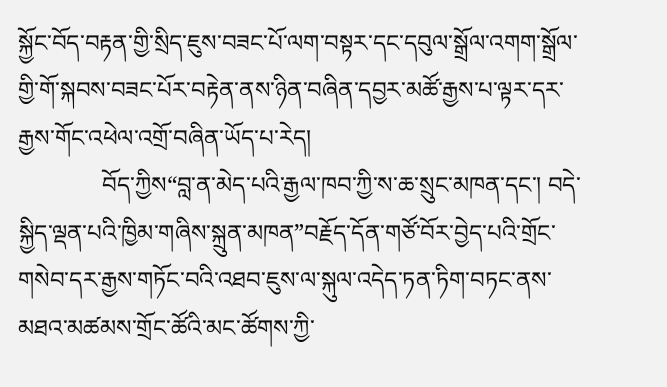སྐྱོང་བོད་བརྟན་གྱི་སྲིད་ཇུས་བཟང་པོ་ལག་བསྟར་དང་དབུལ་སྒྲོལ་འགག་སྒྲོལ་གྱི་གོ་སྐབས་བཟང་པོར་བརྟེན་ནས་ཉིན་བཞིན་དབྱར་མཚོ་རྒྱས་པ་ལྟར་དར་རྒྱས་གོང་འཕེལ་འགྲོ་བཞིན་ཡོད་པ་རེད།
              བོད་ཀྱིས“བླ་ན་མེད་པའི་རྒྱལ་ཁབ་ཀྱི་ས་ཆ་སྲུང་མཁན་དང་། བདེ་སྐྱིད་ལྡན་པའི་ཁྱིམ་གཞིས་སྐྲུན་མཁན”བརྗོད་དོན་གཙོ་བོར་བྱེད་པའི་གྲོང་གསེབ་དར་རྒྱས་གཏོང་བའི་འཐབ་ཇུས་ལ་སྐུལ་འདེད་ཏན་ཏིག་བཏང་ནས་མཐའ་མཚམས་གྲོང་ཚོའི་མང་ཚོགས་ཀྱི་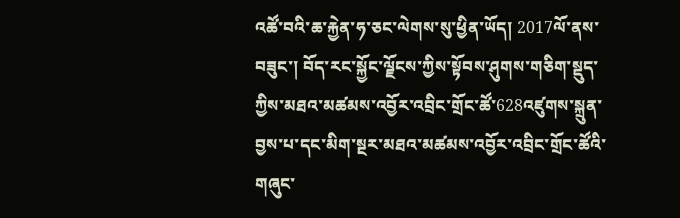འཚོ་བའི་ཆ་རྐྱེན་ཧ་ཅང་ལེགས་སུ་ཕྱིན་ཡོད། 2017ལོ་ནས་བཟུང་། བོད་རང་སྐྱོང་ལྗོངས་ཀྱིས་སྟོབས་ཤུགས་གཅིག་སྡུད་ཀྱིས་མཐའ་མཚམས་འབྱོར་འབྲིང་གྲོང་ཚོ་628འཛུགས་སྐྲུན་བྱས་པ་དང་མིག་སྔར་མཐའ་མཚམས་འབྱོར་འབྲིང་གྲོང་ཚོའི་གཞུང་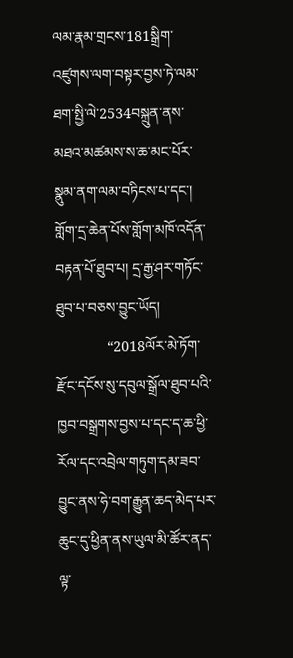ལམ་རྣམ་གྲངས་181སྒྲིག་འཛུགས་ལག་བསྟར་བྱས་ཏེ་ལམ་ཐག་སྤྱི་ལེ་2534བསྐྲུན་ནས་མཐའ་མཚམས་ས་ཆ་མང་པོར་སྣུམ་ནག་ལམ་བཏིངས་པ་དང་། གློག་དྲ་ཆེན་པོས་གློག་མཁོ་འདོན་བརྟན་པོ་ཐུབ་པ། དྲ་རྒྱ་ཤར་གཏོང་ཐུབ་པ་བཅས་བྱུང་ཡོད།
              “2018ལོར་མེ་ཏོག་རྫོང་དངོས་སུ་དབུལ་སྒྲོལ་ཐུབ་པའི་ཁྱབ་བསྒྲགས་བྱས་པ་དང་ད་ཆ་ཕྱི་རོལ་དང་འབྲེལ་གཏུག་དམ་ཟབ་བྱུང་ནས་ཧེ་བག་རྒྱུན་ཆད་མེད་པར་ཆུང་དུ་ཕྱིན་ནས་ཡུལ་མི་ཚོར་ནད་ལྟ་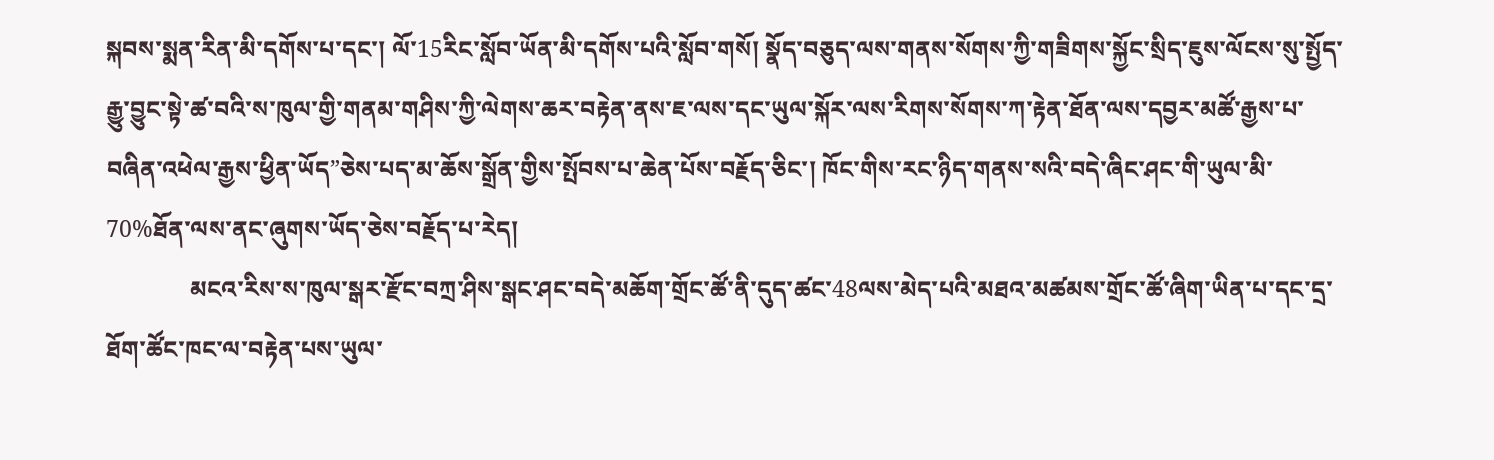སྐབས་སྨན་རིན་མི་དགོས་པ་དང་། ལོ་15རིང་སློབ་ཡོན་མི་དགོས་པའི་སློབ་གསོ། སྣོད་བཅུད་ལས་གནས་སོགས་ཀྱི་གཟིགས་སྐྱོང་སྲིད་ཇུས་ལོངས་སུ་སྤྱོད་རྒྱུ་བྱུང་སྟེ་ཚ་བའི་ས་ཁུལ་གྱི་གནམ་གཤིས་ཀྱི་ལེགས་ཆར་བརྟེན་ནས་ཇ་ལས་དང་ཡུལ་སྐོར་ལས་རིགས་སོགས་ཀ་རྟེན་ཐོན་ལས་དབྱར་མཚོ་རྒྱས་པ་བཞིན་འཕེལ་རྒྱས་ཕྱིན་ཡོད”ཅེས་པད་མ་ཆོས་སྒྲོན་གྱིས་སྤོབས་པ་ཆེན་པོས་བརྗོད་ཅིང་། ཁོང་གིས་རང་ཉིད་གནས་སའི་བདེ་ཞིང་ཤང་གི་ཡུལ་མི་70%ཐོན་ལས་ནང་ཞུགས་ཡོད་ཅེས་བརྗོད་པ་རེད།
              མངའ་རིས་ས་ཁུལ་སྒར་རྫོང་བཀྲ་ཤིས་སྒང་ཤང་བདེ་མཆོག་གྲོང་ཚོ་ནི་དུད་ཚང་48ལས་མེད་པའི་མཐའ་མཚམས་གྲོང་ཚོ་ཞིག་ཡིན་པ་དང་དྲ་ཐོག་ཚོང་ཁང་ལ་བརྟེན་པས་ཡུལ་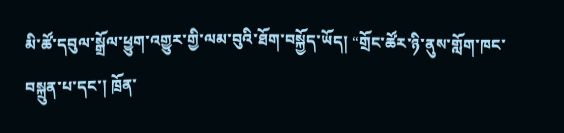མི་ཚོ་དབུལ་སྒྲོལ་ཕྱུག་འགྱུར་གྱི་ལམ་བུའི་ཐོག་བསྐྱོད་ཡོད། “གྲོང་ཚོར་ཉི་ནུས་གློག་ཁང་བསྐྲུན་པ་དང་། ཁྲོན་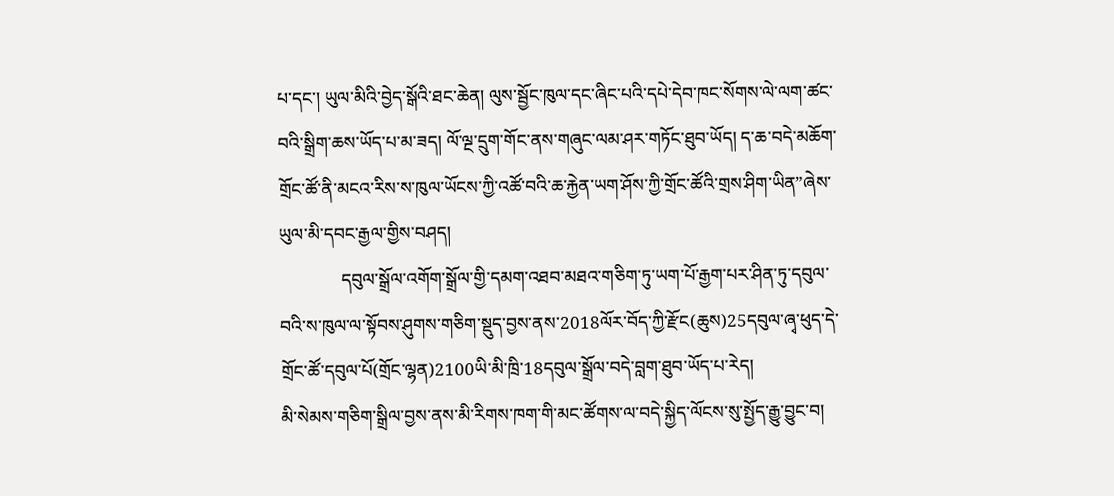པ་དང་། ཡུལ་མིའི་བྱེད་སྒོའི་ཐང་ཆེན། ལུས་སྦྱོང་ཁུལ་དང་ཞིང་པའི་དཔེ་དེབ་ཁང་སོགས་ལེ་ལག་ཚང་བའི་སྒྲིག་ཆས་ཡོད་པ་མ་ཟད། ལོ་ལྔ་དྲུག་གོང་ནས་གཞུང་ལམ་ཤར་གཏོང་ཐུབ་ཡོད། ད་ཆ་བདེ་མཆོག་གྲོང་ཚོ་ནི་མངའ་རིས་ས་ཁུལ་ཡོངས་ཀྱི་འཚོ་བའི་ཆ་རྐྱེན་ཡག་ཤོས་ཀྱི་གྲོང་ཚོའི་གྲས་ཤིག་ཡིན”ཞེས་ཡུལ་མི་དབང་རྒྱལ་གྱིས་བཤད།
              དབུལ་སྒྲོལ་འགོག་སྒྲོལ་གྱི་དམག་འཐབ་མཐའ་གཅིག་ཏུ་ཡག་པོ་རྒྱག་པར་ཤིན་ཏུ་དབུལ་བའི་ས་ཁུལ་ལ་སྟོབས་ཤུགས་གཅིག་སྡུད་བྱས་ནས་2018ལོར་བོད་ཀྱི་རྫོང(ཆུས)25དབུལ་ཞྭ་ཕུད་དེ་གྲོང་ཚོ་དབུལ་པོ(གྲོང་ལྷན)2100ཡི་མི་ཁྲི་18དབུལ་སྒྲོལ་བདེ་བླག་ཐུབ་ཡོད་པ་རེད།
མི་སེམས་གཅིག་སྒྲིལ་བྱས་ནས་མི་རིགས་ཁག་གི་མང་ཚོགས་ལ་བདེ་སྐྱིད་ལོངས་སུ་སྤྱོད་རྒྱུ་བྱུང་བ།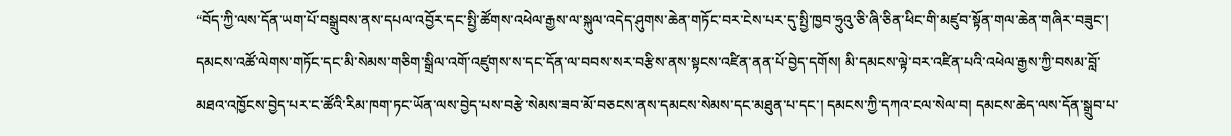“བོད་ཀྱི་ལས་དོན་ཡག་པོ་བསྒྲུབས་ནས་དཔལ་འབྱོར་དང་སྤྱི་ཚོགས་འཕེལ་རྒྱས་ལ་སྐུལ་འདེད་ཤུགས་ཆེན་གཏོང་བར་ངེས་པར་དུ་སྤྱི་ཁྱབ་ཧྲུའུ་ཅི་ཞི་ཅིན་ཕིང་གི་མཛུབ་སྟོན་གལ་ཆེན་གཞིར་བཟུང་། དམངས་འཚོ་ལེགས་གཏོང་དང་མི་སེམས་གཅིག་སྒྲིལ་འགོ་འཛུགས་ས་དང་དོན་ལ་བབས་སར་བརྩིས་ནས་སྟངས་འཛིན་ནན་པོ་བྱེད་དགོས། མི་དམངས་ལྟེ་བར་འཛིན་པའི་འཕེལ་རྒྱས་ཀྱི་བསམ་བློ་མཐའ་འཁྱོངས་བྱེད་པར་ང་ཚོའི་རིམ་ཁག་ཏང་ཡོན་ལས་བྱེད་པས་བརྩེ་སེམས་ཟབ་མོ་བཅངས་ནས་དམངས་སེམས་དང་མཐུན་པ་དང་། དམངས་ཀྱི་དཀའ་ངལ་སེལ་བ། དམངས་ཆེད་ལས་དོན་སྒྲུབ་པ་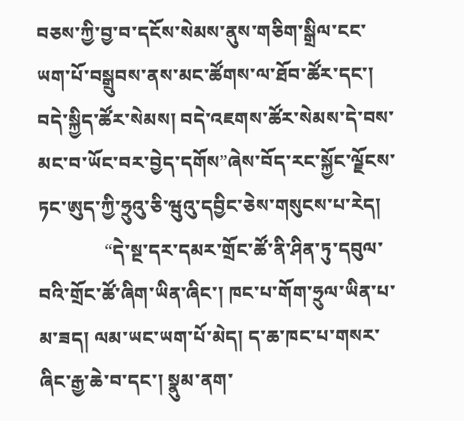བཅས་ཀྱི་བྱ་བ་དངོས་སེམས་ནུས་གཅིག་སྒྲིལ་ངང་ཡག་པོ་བསྒྲུབས་ནས་མང་ཚོགས་ལ་ཐོབ་ཚོར་དང་། བདེ་སྐྱིད་ཚོར་སེམས། བདེ་འཇགས་ཚོར་སེམས་དེ་བས་མང་བ་ཡོང་བར་བྱེད་དགོས”ཞེས་བོད་རང་སྐྱོང་ལྗོངས་ཏང་ཨུད་ཀྱི་ཧྲུའུ་ཅི་ཝུའུ་དབྱིང་ཅེས་གསུངས་པ་རེད།
              “དེ་སྔ་དར་དམར་གྲོང་ཚོ་ནི་ཤིན་ཏུ་དབུལ་བའི་གྲོང་ཚོ་ཞིག་ཡིན་ཞིང་། ཁང་པ་གོག་ཧྲུལ་ཡིན་པ་མ་ཟད། ལམ་ཡང་ཡག་པོ་མེད། ད་ཆ་ཁང་པ་གསར་ཞིང་རྒྱ་ཆེ་བ་དང་། སྣུམ་ནག་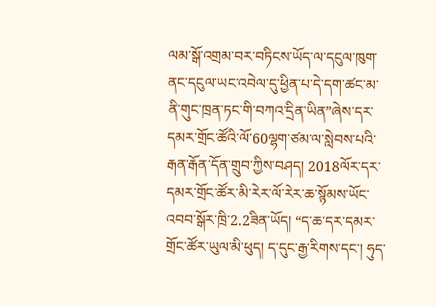ལམ་སྒོ་འགྲམ་བར་བཏིངས་ཡོད་ལ་དངུལ་ཁུག་ནང་དངུལ་ཡང་འབེལ་དུ་ཕྱིན་པ་དེ་དག་ཚང་མ་ནི་གུང་ཁྲན་ཏང་གི་བཀའ་དྲིན་ཡིན”ཞེས་དར་དམར་གྲོང་ཚོའི་ལོ་60ལྷག་ཙམ་ལ་སླེབས་པའི་རྒན་རྒོན་དོན་གྲུབ་ཀྱིས་བཤད། 2018ལོར་དར་དམར་གྲོང་ཚོར་མི་རེར་ལོ་རེར་ཆ་སྙོམས་ཡོང་འབབ་སྒོར་ཁྲི་2.2ཟིན་ཡོད། “ད་ཆ་དར་དམར་གྲོང་ཚོར་ཡུལ་མི་ཕུད། ད་དུང་རྒྱ་རིགས་དང་། ཧུད་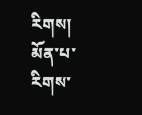རིགས། མོན་པ་རིགས་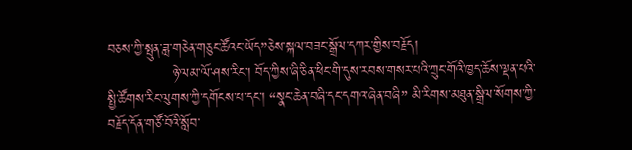བཅས་ཀྱི་སྤུན་ཟླ་གཅེན་གཅུང་ཚོའང་ཡོད”ཅེས་སྐལ་བཟང་སྒྲོལ་དཀར་གྱིས་བརྗོད།
              ཉེ་ལམ་ལོ་ཤས་རིང་། བོད་ཀྱིས་ཞི་ཅིན་ཕིང་གི་དུས་རབས་གསར་པའི་ཀྲུང་གོའི་ཁྱད་ཆོས་ལྡན་པའི་སྤྱི་ཚོགས་རིང་ལུགས་ཀྱི་དགོངས་པ་དང་། “སྣང་ཆེན་བཞི་དང་དགའ་ཞེན་བཞི” མི་རིགས་མཐུན་སྒྲིལ་སོགས་ཀྱི་བརྗོད་དོན་གཙོ་བོའི་སློབ་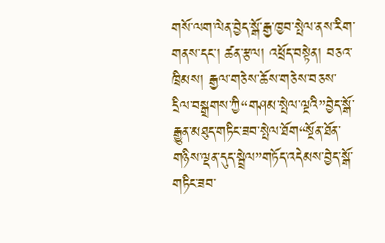གསོ་ལག་ལེན་བྱེད་སྒོ་རྒྱ་ཁྱབ་སྤེལ་ནས་རིག་གནས་དང་། ཚན་རྩལ། འཕྲོད་བསྟེན། བཅའ་ཁྲིམས། རྒྱལ་གཅེས་ཆོས་གཅེས་བཅས་དྲིལ་བསྒྲགས་ཀྱི“གཤམ་སྤེལ་ལྔའི”བྱེད་སྒོ་རྒྱུན་མཐུད་གཏིང་ཟབ་སྤེལ་ཐོག“སྔོན་ཐོན་གཉིས་ལྡན་དུད་སྦྲེལ”གཏོད་འདེམས་བྱེད་སྒོ་གཏིང་ཟབ་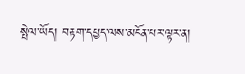སྤེལ་ཡོད། བརྟག་དཔྱད་ལས་མངོན་པར་ལྟར་ན།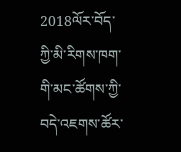2018ལོར་བོད་ཀྱི་མི་རིགས་ཁག་གི་མང་ཚོགས་ཀྱི་བདེ་འཇགས་ཚོར་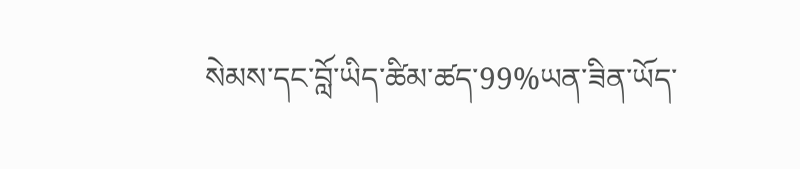སེམས་དང་བློ་ཡིད་ཚིམ་ཚད་99%ཡན་ཟིན་ཡོད་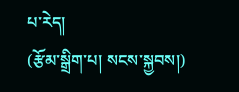པ་རེད།
(རྩོམ་སྒྲིག་པ། སངས་སྐྱབས།)